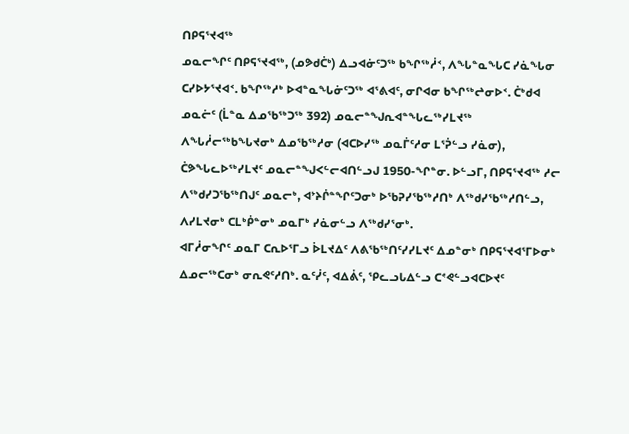ᑎᑭᕋᕐᔪᐊᖅ
ᓄᓇᓕᖏᑦ ᑎᑭᕋᕐᔪᐊᖅ, (ᓄᕗᑯᑖᒃ) ᐃᓗᐊᓃᑦᑐᖅ ᑲᖏᖅᓲᑉ, ᐱᖓᓐᓇᖓᑕ ᓯᓈᖓᓂ ᑕᓯᐅᔭᕐᔪᐊᑉ. ᑲᖏᖅᓱᒃ ᐅᐊᓐᓇᖓᓃᑦᑐᖅ ᐊᕐᕕᐊᑦ, ᓂᒋᐊᓂ ᑲᖏᖅᖠᓂᐅᑉ. ᑖᒃᑯᐊ ᓄᓇᓖᑦ (ᒫᓐᓇ ᐃᓄᖃᖅᑐᖅ 392) ᓄᓇᓕᓐᖑᕆᐊᓐᖓᓚᖅᓯᒪᔪᖅ ᐱᖓᓲᓕᖅᑲᖓᔪᓂᒃ ᐃᓄᖃᖅᓱᓂ (ᐊᑕᐅᓯᖅ ᓄᓇᒦᑦᓱᓂ ᒪᕐᕉᓪᓗ ᓯᓈᓂ), ᑖᕗᖓᓚᐅᖅᓯᒪᔪᑦ ᓄᓇᓕᓐᖑᐸᓪᓕᐊᑎᓪᓗᒍ 1950-ᖏᓐᓂ. ᐅᓪᓗᒥ, ᑎᑭᕋᕐᔪᐊᖅ ᓱᓕ ᐱᖅᑯᓯᑐᖃᖅᑎᒍᑦ ᓄᓇᓕᒃ, ᐊᔾᔨᒌᓐᖏᑦᑐᓂᒃ ᐅᖃᕈᓯᖃᖅᓱᑎᒃ ᐱᖅᑯᓯᖃᖅᓱᑎᓪᓗ, ᐱᓯᒪᔪᓂᒃ ᑕᒪᒃᑮᓐᓂᒃ ᓄᓇᒥᒃ ᓯᓈᓂᓪᓗ ᐱᖅᑯᓯᕐᓂᒃ.
ᐊᒥᓲᓂᖏᑦ ᓄᓇᒥ ᑕᕆᐅᕐᒥᓗ ᐆᒪᔪᐃᑦ ᐱᕕᖃᖅᑎᑦᓯᓯᒪᔪᑦ ᐃᓄᓐᓂᒃ ᑎᑭᕋᕐᔪᐊᕐᒥᐅᓂᒃ ᐃᓄᓕᖅᑕᓂᒃ ᓂᕆᕙᑦᓱᑎᒃ. ᓇᑦᓰᑦ, ᐊᐃᕖᑦ, ᕿᓚᓗᒐᐃᓪᓗ ᑕᕝᕙᓪᓗᐊᑕᐅᔪᑦ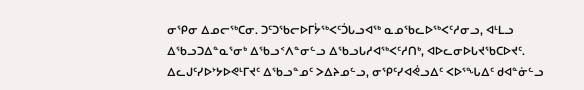ᓂᕿᓂ ᐃᓄᓕᖅᑕᓂ. ᑐᑦᑐᖃᓕᐅᒥᔮᖅᐸᑦᑑᒐᓗᐊᖅ ᓇᓄᖃᓚᐅᖅᐸᑦᓱᓂᓗ, ᐊᒻᒪᓗ ᐃᖃᓗᑐᐃᓐᓇᕐᓂᒃ ᐃᖃᓗᑉᐱᓐᓂᓪᓗ ᐃᖃᓗᒐᓱᐊᖅᐸᑦᓱᑎᒃ, ᐊᐅᓚᓂᐅᒐᔪᖃᑕᐅᔪᑦ.
ᐃᓚᒍᑦᓯᐅᔾᔭᐅᕙᒻᒥᔪᑦ ᐃᖃᓗᓐᓄᑦ ᐳᐃᔨᓄᓪᓗ, ᓂᕿᑦᓯᐊᕚᓗᐃᑦ ᐸᐅᕐᖓᐃᑦ ᑯᐊᓐᓃᓪᓗ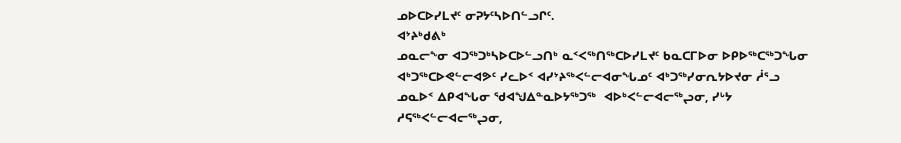ᓄᐅᑕᐅᓯᒪᔪᑦ ᓂᕈᔭᑦᓴᐅᑎᓪᓗᒋᑦ.
ᐊᔾᔨᒃᑯᕕᒃ
ᓄᓇᓕᖕᓂ ᐊᑐᖅᑐᒃᓴᐅᑕᐅᓪᓗᑎᒃ ᓇᑉᐸᖅᑎᖅᑕᐅᓯᒪᔪᑦ ᑲᓇᑕᒥᐅᓂ ᐅᑭᐅᖅᑕᖅᑐᖓᓂ ᐊᒃᑐᖅᑕᐅᕙᓪᓕᐊᕗᑦ ᓯᓚᐅᑉ ᐊᓯᔾᔨᖅᐸᓪᓕᐊᓂᖓᓄᑦ ᐊᒃᑐᖅᓯᓂᕆᔭᐅᔪᓂ ᓲᕐᓗ ᓄᓇᐅᑉ ᐃᑭᐊᖓᓂ ᖁᐊᖑᐃᓐᓇᐅᔭᖅᑐᖅ  ᐊᐅᒃᐸᓪᓕᐊᓕᖅᖢᓂ, ᓯᒡᔭ ᓱᕋᖅᐸᓪᓕᐊᓕᖅᖢᓂ,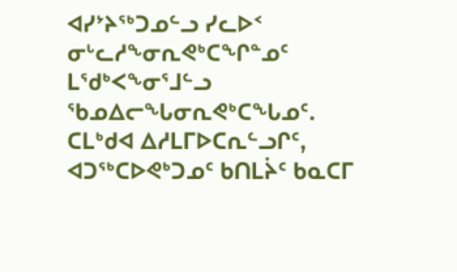ᐊᓯᔾᔨᖅᑐᓄᓪᓗ ᓯᓚᐅᑉ ᓂᒡᓚᓱᖕᓂᕆᕙᒃᑕᖏᓐᓄᑦ ᒪᖁᒃᐸᖕᓂᕐᒧᓪᓗ ᖃᓄᐃᓕᖓᓂᕆᕙᒃᑕᖓᓄᑦ.  ᑕᒪᒃᑯᐊ ᐃᓱᒪᒥᐅᑕᕆᓪᓗᒋᑦ, ᐊᑐᖅᑕᐅᕙᒃᑐᓄᑦ ᑲᑎᒪᔩᑦ ᑲᓇᑕᒥ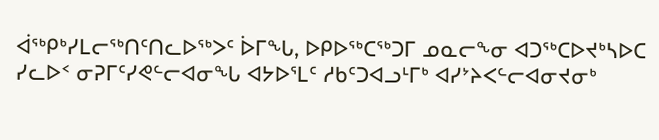ᐋᖅᑭᒃᓯᒪᓕᖅᑎᑦᑎᓚᐅᖅᐳᑦ ᐆᒥᖓ, ᐅᑭᐅᖅᑕᖅᑐᒥ ᓄᓇᓕᖕᓂ ᐊᑐᖅᑕᐅᔪᒃᓴᐅᑕ
ᓯᓚᐅᑉ ᓂᕈᒥᑦᓯᕙᓪᓕᐊᓂᖓ ᐊᔭᐅᕐᒪᑦ ᓱᑲᑦᑐᐊᓗᒻᒥᒃ ᐊᓯᔾᔨᐸᓪᓕᐊᓂᔪᓂᒃ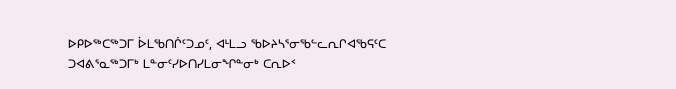ᐅᑭᐅᖅᑕᖅᑐᒥ ᐆᒪᖃᑎᒌᑦᑐᓄᑦ, ᐊᒻᒪᓗ ᖃᐅᔨᓴᕐᓂᖃᓪᓚᕆᒋᐊᖃᕋᑦᑕ ᑐᐊᕕᕐᓇᖅᑐᒥᒃ ᒪᓐᓂᑦᓯᐅᑎᓯᒪᓂᖏᓐᓂᒃ ᑕᕆᐅᑉ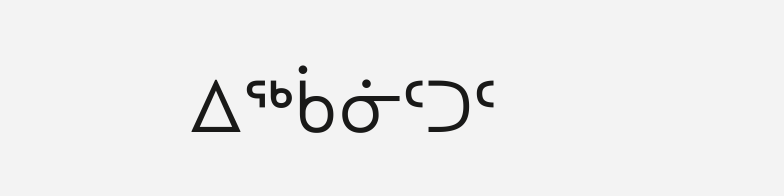ᐃᖅᑳᓃᑦᑐᑦ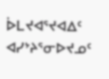ᐆᒪᔪᐊᕐᔪᐊᐃᑦ ᐊᓯᔾᔨᕐᓂᐅᔪᓄᑦ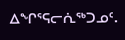ᐃᖏᕐᕋᓕᕇᖅᑐᓄᑦ.